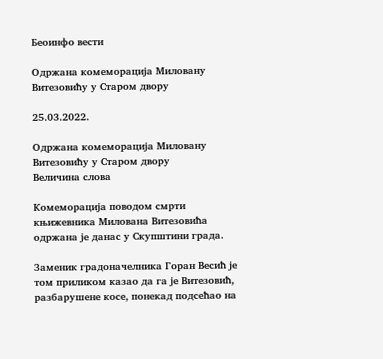Беоинфо вести

Одржана комеморација Миловану Витезовићу у Старом двору

25.03.2022.

Одржана комеморација Миловану Витезовићу у Старом двору
Величина слова

Комеморација поводом смрти књижевника Милована Витезовића одржана је данас у Скупштини града.

Заменик градоначелника Горан Весић је том приликом казао да га је Витезовић, разбарушене косе, понекад подсећао на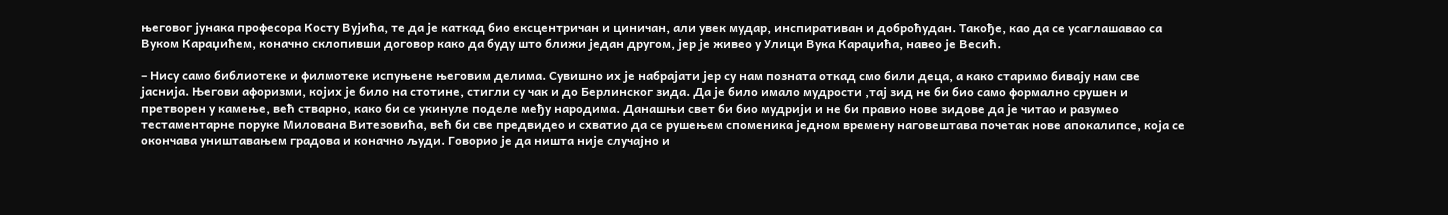његовог јунака професора Косту Вујића, те да је каткад био ексцентричан и циничан, али увек мудар, инспиративан и доброћудан. Такође, као да се усаглашавао са Вуком Караџићем, коначно склопивши договор како да буду што ближи један другом, јер је живео у Улици Вука Караџића, навео је Весић.

– Нису само библиотеке и филмотеке испуњене његовим делима. Сувишно их је набрајати јер су нам позната откад смо били деца, а како старимо бивају нам све јаснија. Његови афоризми, којих је било на стотине, стигли су чак и до Берлинског зида. Да је било имало мудрости ,тај зид не би био само формално срушен и претворен у камење, већ стварно, како би се укинуле поделе међу народима. Данашњи свет би био мудрији и не би правио нове зидове да је читао и разумео тестаментарне поруке Милована Витезовића, већ би све предвидео и схватио да се рушењем споменика једном времену наговештава почетак нове апокалипсе, која се окончава уништавањем градова и коначно људи. Говорио је да ништа није случајно и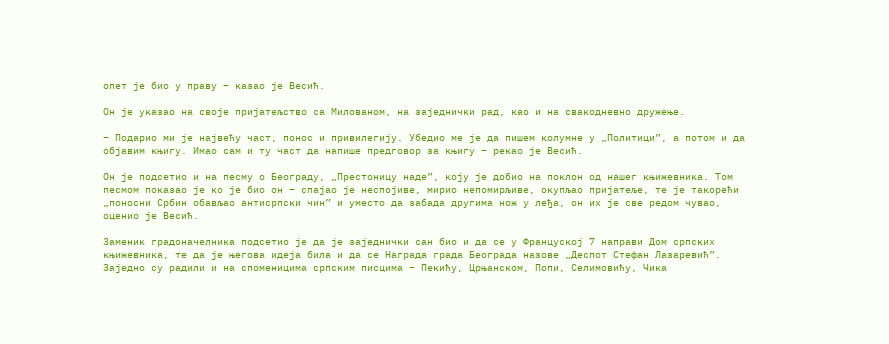опет је био у праву – казао је Весић.

Он је указао на своје пријатељство са Милованом, на заједнички рад, као и на свакодневно дружење.

– Подарио ми је највећу част, понос и привилегију. Убедио ме је да пишем колумне у „Политици”, а потом и да објавим књигу. Имао сам и ту част да напише предговор за књигу – рекао је Весић.

Он је подсетио и на песму о Београду, „Престоницу наде”, коју је добио на поклон од нашег књижевника. Том песмом показао је ко је био он – спајао је неспојиве, мирио непомирљиве, окупљао пријатеље, те је такорећи „поносни Србин обављао антисрпски чин” и уместо да забада другима нож у леђа, он их је све редом чувао, оценио је Весић.

Заменик градоначелника подсетио је да је заједнички сан био и да се у Француској 7 направи Дом српских књижевника, те да је његова идеја била и да се Награда града Београда назове „Деспот Стефан Лазаревић”. Заједно су радили и на споменицима српским писцима – Пекићу, Црњанском, Попи, Селимовићу, Чика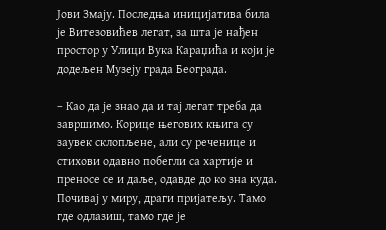Јови Змају. Последња иницијатива била је Витезовићев легат, за шта је нађен простор у Улици Вука Караџића и који је додељен Музеју града Београда.

– Као да је знао да и тај легат треба да завршимо. Корице његових књига су заувек склопљене, али су реченице и стихови одавно побегли са хартије и преносе се и даље, одавде до ко зна куда. Почивај у миру, драги пријатељу. Тамо где одлазиш, тамо где је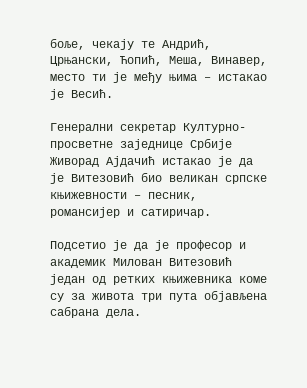боље, чекају те Андрић, Црњански, Ћопић, Меша, Винавер, место ти је међу њима – истакао је Весић.

Генерални секретар Културно-просветне заједнице Србије Живорад Ајдачић истакао је да је Витезовић био великан српске књижевности – песник, романсијер и сатиричар.

Подсетио је да је професор и академик Милован Витезовић један од ретких књижевника коме су за живота три пута објављена сабрана дела.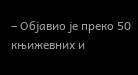– Објавио је преко 50 књижевних и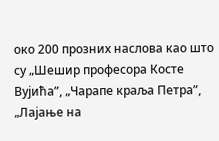око 200 прозних наслова као што су „Шешир професора Косте Вујића”, „Чарапе краља Петра”, „Лајање на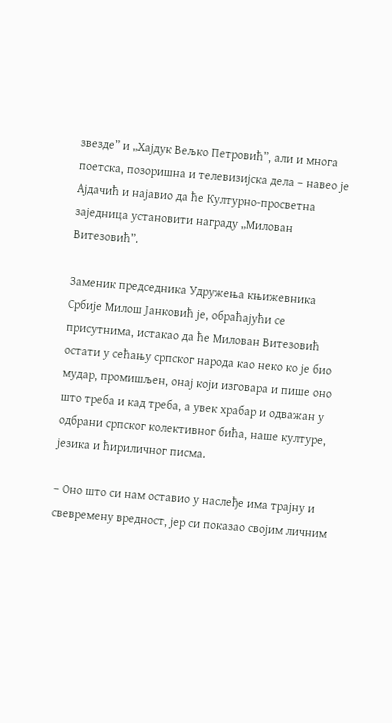звезде” и „Хајдук Вељко Петровић”, али и многа поетска, позоришна и телевизијска дела – навео је Ајдачић и најавио да ће Културно-просветна заједница установити награду „Милован Витезовић”.

Заменик председника Удружења књижевника Србије Милош Јанковић је, обраћајући се присутнима, истакао да ће Милован Витезовић остати у сећању српског народа као неко ко је био мудар, промишљен, онај који изговара и пише оно што треба и кад треба, а увек храбар и одважан у одбрани српског колективног бића, наше културе, језика и ћириличног писма.

– Оно што си нам оставио у наслеђе има трајну и свевремену вредност, јер си показао својим личним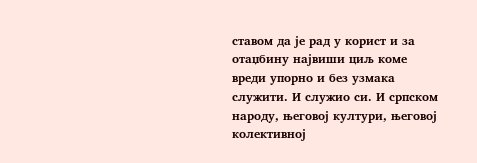ставом да је рад у корист и за отаџбину највиши циљ коме вреди упорно и без узмака служити. И служио си. И српском народу, његовој култури, његовој колективној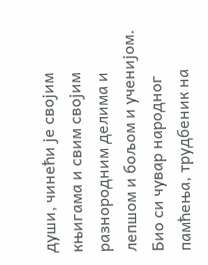души, чинећи је својим књигама и свим својим разнородним делима и лепшом и бољом и ученијом. Био си чувар народног памћења, трудбеник на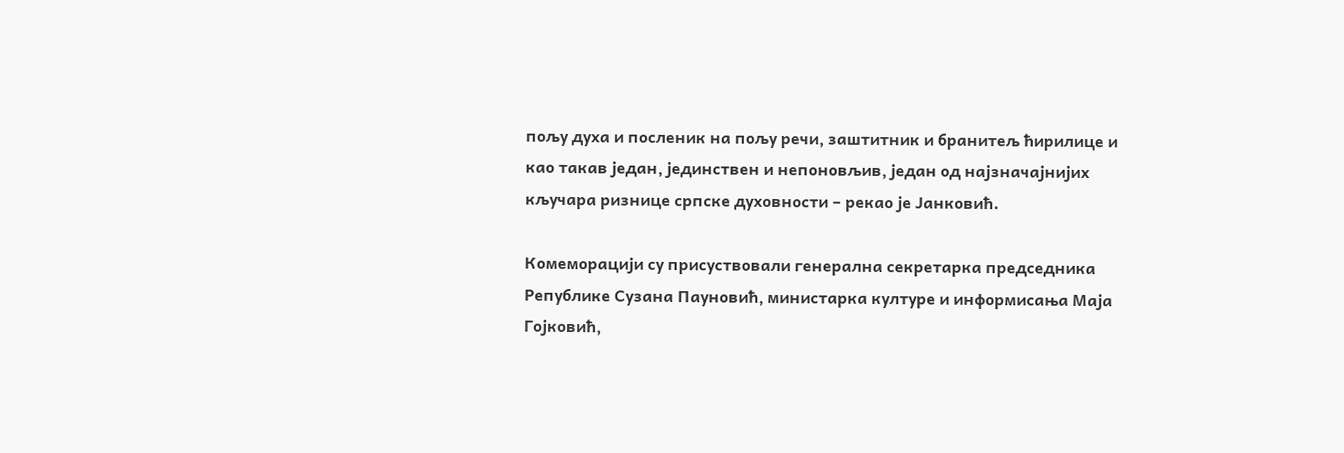пољу духа и посленик на пољу речи, заштитник и бранитељ ћирилице и као такав један, јединствен и непоновљив, један од најзначајнијих кључара ризнице српске духовности – рекао је Јанковић.

Комеморацији су присуствовали генерална секретарка председника Републике Сузана Пауновић, министарка културе и информисања Маја Гојковић,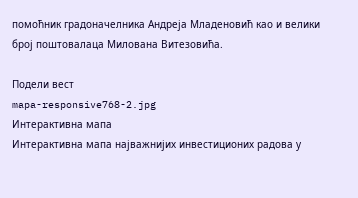помоћник градоначелника Андреја Младеновић као и велики број поштовалаца Милована Витезовића.

Подели вест
mapa-responsive768-2.jpg
Интерактивна мапа
Интерактивна мапа најважнијих инвестиционих радова у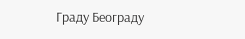Граду Београду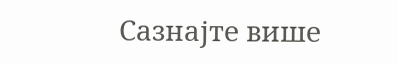Сазнајте више